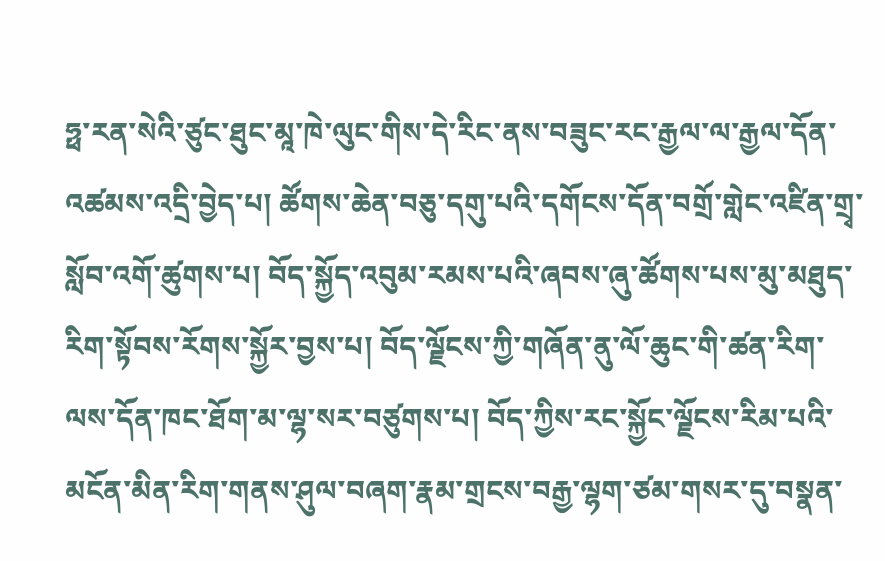ཧྥ་རན་སེའི་ཙུང་ཐུང་མཱ་ཁེ་ལུང་གིས་དེ་རིང་ནས་བཟུང་རང་རྒྱལ་ལ་རྒྱལ་དོན་འཚམས་འདྲི་བྱེད་པ། ཚོགས་ཆེན་བཅུ་དགུ་པའི་དགོངས་དོན་བགྲོ་གླེང་འཛིན་གྲྭ་སློབ་འགོ་ཚུགས་པ། བོད་སྐྱོད་འབུམ་རམས་པའི་ཞབས་ཞུ་ཚོགས་པས་མུ་མཐུད་རིག་སྟོབས་རོགས་སྐྱོར་བྱས་པ། བོད་ལྗོངས་ཀྱི་གཞོན་ནུ་ལོ་ཆུང་གི་ཚན་རིག་ལས་དོན་ཁང་ཐོག་མ་ལྷ་སར་བཙུགས་པ། བོད་ཀྱིས་རང་སྐྱོང་ལྗོངས་རིམ་པའི་མངོན་མིན་རིག་གནས་ཤུལ་བཞག་རྣམ་གྲངས་བརྒྱ་ལྷག་ཙམ་གསར་དུ་བསྣན་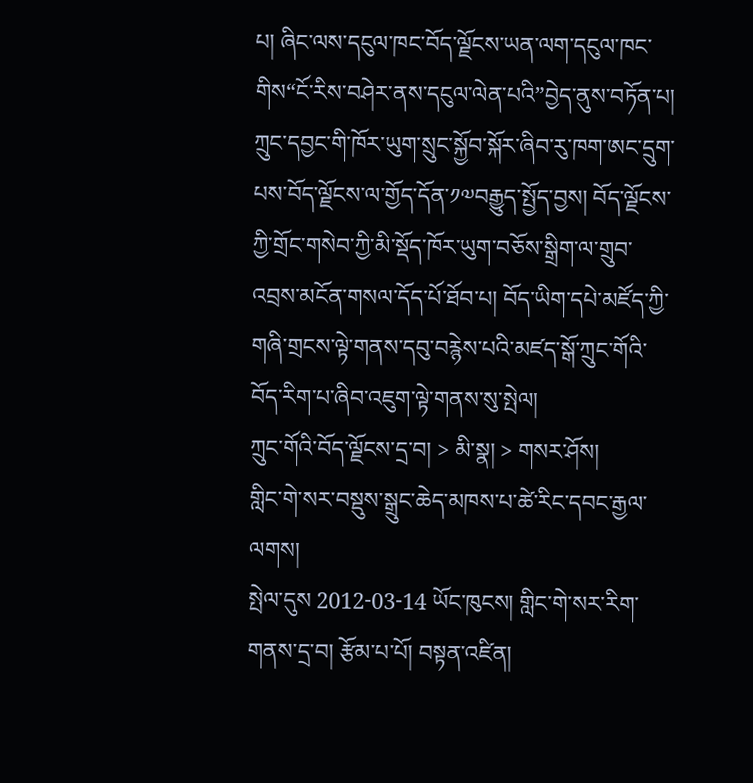པ། ཞིང་ལས་དངུལ་ཁང་བོད་ལྗོངས་ཡན་ལག་དངུལ་ཁང་གིས“ངོ་རིས་བཤེར་ནས་དངུལ་ལེན་པའི”བྱེད་ནུས་བཏོན་པ། ཀྲུང་དབྱང་གི་ཁོར་ཡུག་སྲུང་སྐྱོབ་སྐོར་ཞིབ་རུ་ཁག་ཨང་དྲུག་པས་བོད་ལྗོངས་ལ་གྱོད་དོན་༡༧བརྒྱུད་སྤྱོད་བྱས། བོད་ལྗོངས་ཀྱི་གྲོང་གསེབ་ཀྱི་མི་སྡོད་ཁོར་ཡུག་བཅོས་སྒྲིག་ལ་གྲུབ་འབྲས་མངོན་གསལ་དོད་པོ་ཐོབ་པ། བོད་ཡིག་དཔེ་མཛོད་ཀྱི་གཞི་གྲངས་ལྟེ་གནས་དབུ་བརྙེས་པའི་མཛད་སྒོ་ཀྲུང་གོའི་བོད་རིག་པ་ཞིབ་འཇུག་ལྟེ་གནས་སུ་སྤེལ།
ཀྲུང་གོའི་བོད་ལྗོངས་དྲ་བ། > མི་སྣ། > གསར་ཤོས།
གླིང་གེ་སར་བསྡུས་སྒྲུང་ཆེད་མཁས་པ་ཚེ་རིང་དབང་རྒྱལ་ལགས།
སྤེལ་དུས 2012-03-14 ཡོང་ཁུངས། གླིང་གེ་སར་རིག་གནས་དྲ་བ། རྩོམ་པ་པོ། བསྟན་འཛིན།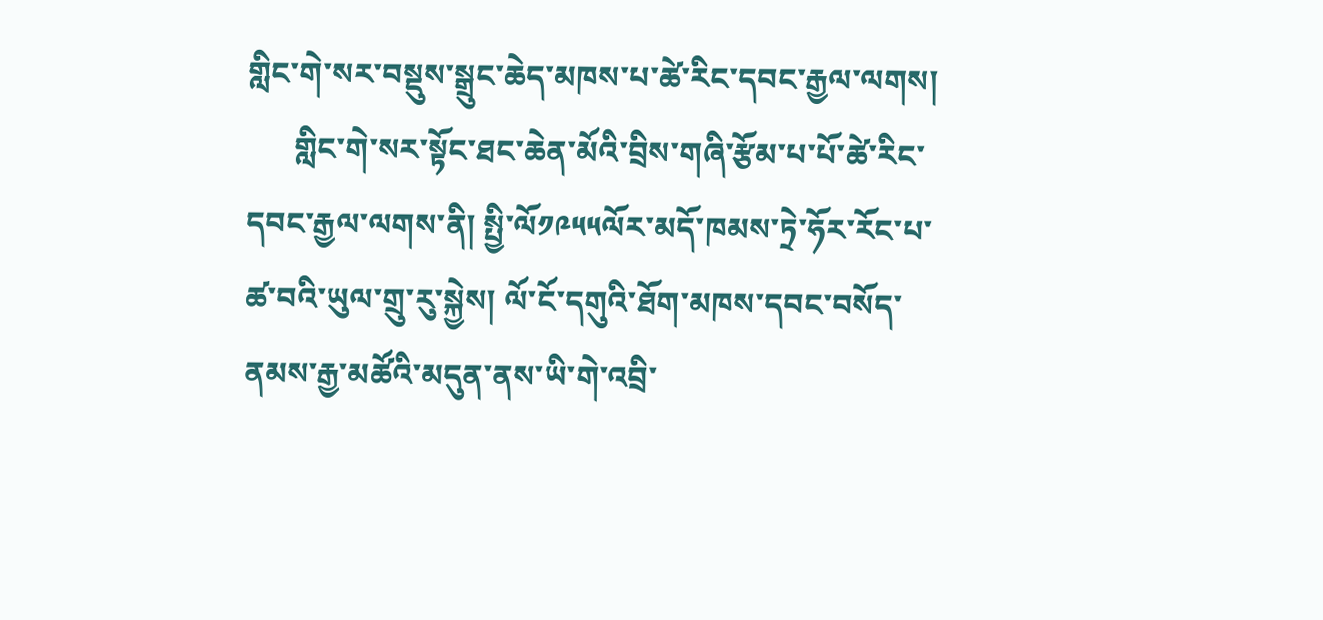གླིང་གེ་སར་བསྡུས་སྒྲུང་ཆེད་མཁས་པ་ཚེ་རིང་དབང་རྒྱལ་ལགས།
      གླིང་གེ་སར་སྟོང་ཐང་ཆེན་མོའི་བྲིས་གཞི་རྩོམ་པ་པོ་ཚེ་རིང་དབང་རྒྱལ་ལགས་ནི། སྤྱི་ལོ༡༩༥༥ལོར་མདོ་ཁམས་ཏྲེ་ཧོར་རོང་པ་ཚ་བའི་ཡུལ་གྲུ་རུ་སྐྱེས། ལོ་ངོ་དགུའི་ཐོག་མཁས་དབང་བསོད་ནམས་རྒྱ་མཚོའི་མདུན་ནས་ཡི་གེ་འབྲི་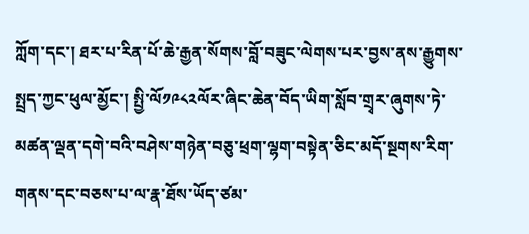ཀློག་དང་། ཐར་པ་རིན་པོ་ཆེ་རྒྱན་སོགས་བློ་བཟུང་ལེགས་པར་བྱས་ནས་རྒྱུགས་སྤྲད་ཀྱང་ཕུལ་མྱོང་། སྤྱི་ལོ༡༩༨༢ལོར་ཞིང་ཆེན་བོད་ཡིག་སློབ་གྲྭར་ཞུགས་ཏེ་མཚན་ལྡན་དགེ་བའི་བཤེས་གཉེན་བཅུ་ཕྲག་ལྷག་བསྟེན་ཅིང་མདོ་སྔགས་རིག་གནས་དང་བཅས་པ་ལ་རྣ་ཐོས་ཡོད་ཙམ་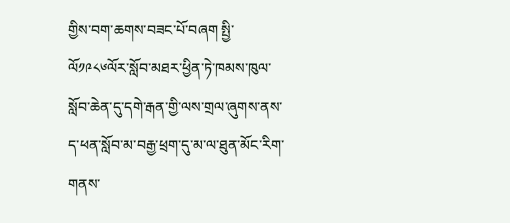གྱིས་བག་ཆགས་བཟང་པོ་བཞག སྤྱི་ལོ༡༩༨༦ལོར་སློབ་མཐར་ཕྱིན་ཏེ་ཁམས་ཁུལ་སློབ་ཆེན་དུ་དགེ་རྒན་གྱི་ལས་གྲལ་ཞུགས་ནས་ད་ཕན་སློབ་མ་བརྒྱ་ཕྲག་དུ་མ་ལ་ཐུན་མོང་རིག་གནས་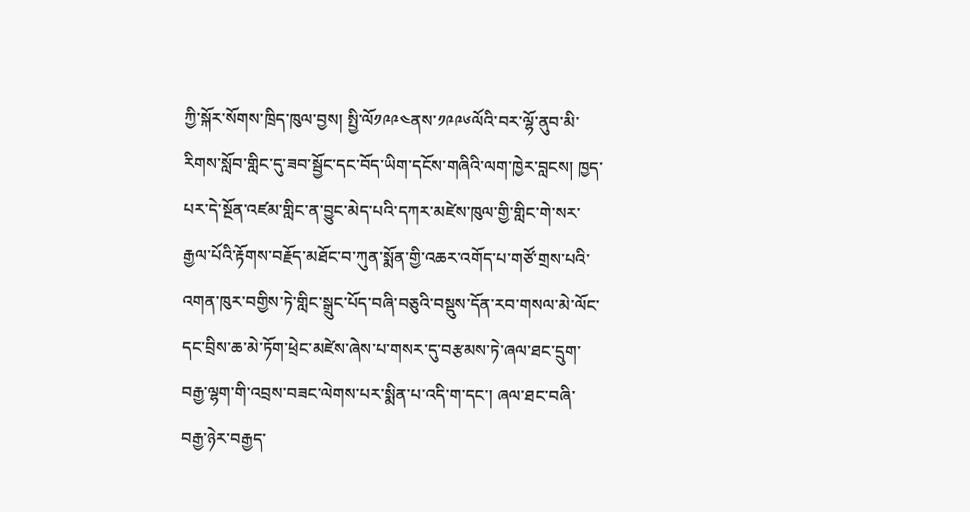ཀྱི་སྐོར་སོགས་ཁྲིད་ཁུལ་བྱས། སྤྱི་ལོ༡༩༩༤ནས་༡༩༩༦ལོའི་བར་ལྷོ་ནུབ་མི་རིགས་སློབ་གླིང་དུ་ཟབ་སྦྱོང་དང་བོད་ཡིག་དངོས་གཞིའི་ལག་ཁྱེར་བླངས། ཁྱད་པར་དེ་སྔོན་འཛམ་གླིང་ན་བྱུང་མེད་པའི་དཀར་མཛེས་ཁུལ་གྱི་གླིང་གེ་སར་རྒྱལ་པོའི་རྟོགས་བརྗོད་མཐོང་བ་ཀུན་སྨོན་གྱི་འཆར་འགོད་པ་གཙོ་གྲས་པའི་འགན་ཁུར་བགྱིས་ཏེ་གླིང་སྒྲུང་པོད་བཞི་བཅུའི་བསྡུས་དོན་རབ་གསལ་མེ་ལོང་དང་བྲིས་ཆ་མེ་ཏོག་ཕྲེང་མཛེས་ཞེས་པ་གསར་དུ་བརྩམས་ཏེ་ཞལ་ཐང་དྲུག་བརྒྱ་ལྷག་གི་འབྲས་བཟང་ལེགས་པར་སྨིན་པ་འདི་ག་དང་། ཞལ་ཐང་བཞི་བརྒྱ་ཉེར་བརྒྱད་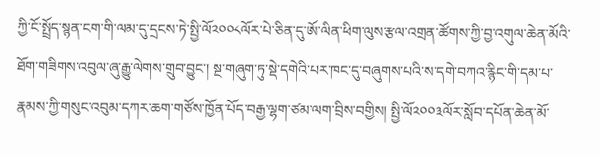ཀྱི་ངོ་སྤྲོད་སྙན་ངག་གི་ལམ་དུ་དྲངས་ཏེ་སྤྱི་ལོ༢༠༠༨ལོར་པེ་ཅིན་དུ་ཨོ་ལིན་ཕིག་ལུས་རྩལ་འགྲན་ཚོགས་ཀྱི་བྱ་འགུལ་ཆེན་མོའི་ཐོག་གཟིགས་འབུལ་ཞུ་རྒྱུ་ལེགས་གྲུབ་བྱུང་། སྔ་གཞུག་ཏུ་སྡེ་དགེའི་པར་ཁང་དུ་བཞུགས་པའི་ས་དགེ་བཀའ་རྙིང་གི་དམ་པ་རྣམས་ཀྱི་གསུང་འབུམ་དཀར་ཆག་གཙོས་ཁྱོན་པོད་བརྒྱ་ལྷག་ཙམ་ལག་བྲིས་བགྱིས། སྤྱི་ལོ༢༠༠༣ལོར་སློབ་དཔོན་ཆེན་མོ་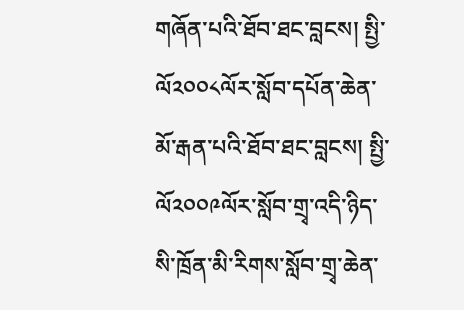གཞོན་པའི་ཐོབ་ཐང་བླངས། སྤྱི་ལོ༢༠༠༨ལོར་སློབ་དཔོན་ཆེན་མོ་རྒན་པའི་ཐོབ་ཐང་བླངས། སྤྱི་ལོ༢༠༠༩ལོར་སློབ་གྲྭ་འདི་ཉིད་སི་ཁྲོན་མི་རིགས་སློབ་གྲྭ་ཆེན་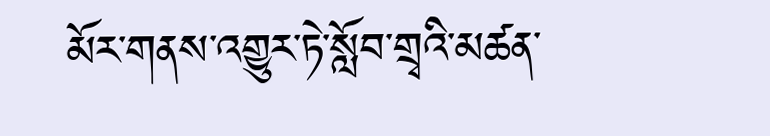མོར་གནས་འགྱུར་ཏེ་སློབ་གྲྭའི་མཚན་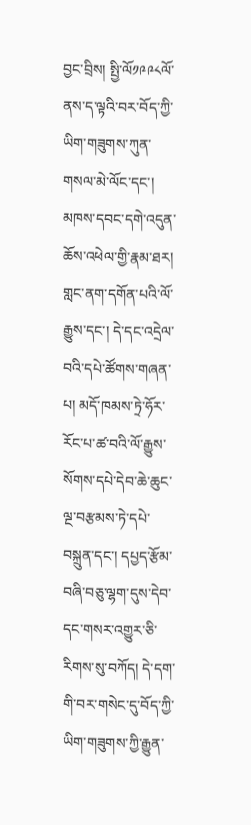བྱང་བྲིས། སྤྱི་ལོ༡༩༩༨ལོ་ནས་ད་ལྟའི་བར་བོད་ཀྱི་ཡིག་གཟུགས་ཀུན་གསལ་མེ་ལོང་དང་། མཁས་དབང་དགེ་འདུན་ཆོས་འཕེལ་གྱི་རྣམ་ཐར། གླང་ནག་དགོན་པའི་ལོ་རྒྱུས་དང་། དེ་དང་འདྲེལ་བའི་དཔེ་ཚོགས་གཞན་པ། མདོ་ཁམས་ཏྲེ་ཧོར་རོང་པ་ཚ་བའི་ལོ་རྒྱུས་སོགས་དཔེ་དེབ་ཆེ་ཆུང་ལྔ་བརྩམས་ཏེ་དཔེ་བསྐྲུན་དང་། དཔྱད་རྩོམ་བཞི་བཅུ་ལྷག་དུས་དེབ་དང་གསར་འགྱུར་ཅི་རིགས་སུ་བཀོད། དེ་དག་གི་བར་གསེང་དུ་བོད་ཀྱི་ཡིག་གཟུགས་ཀྱི་རྒྱུན་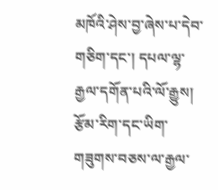མཁོའི་ཤེས་བྱ་ཞེས་པ་དེབ་གཅིག་དང་། དཔལ་ལྷ་རྒྱལ་དགོན་པའི་ལོ་རྒྱུས། རྩོམ་རིག་དང་ཡིག་གཟུགས་བཅས་ལ་རྒྱལ་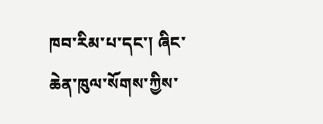ཁབ་རིམ་པ་དང་། ཞིང་ཆེན་ཁུལ་སོགས་ཀྱིས་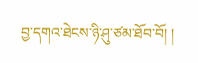བྱ་དགའ་ཐེངས་ཉི་ཤུ་ཙམ་ཐོབ་བོ། །